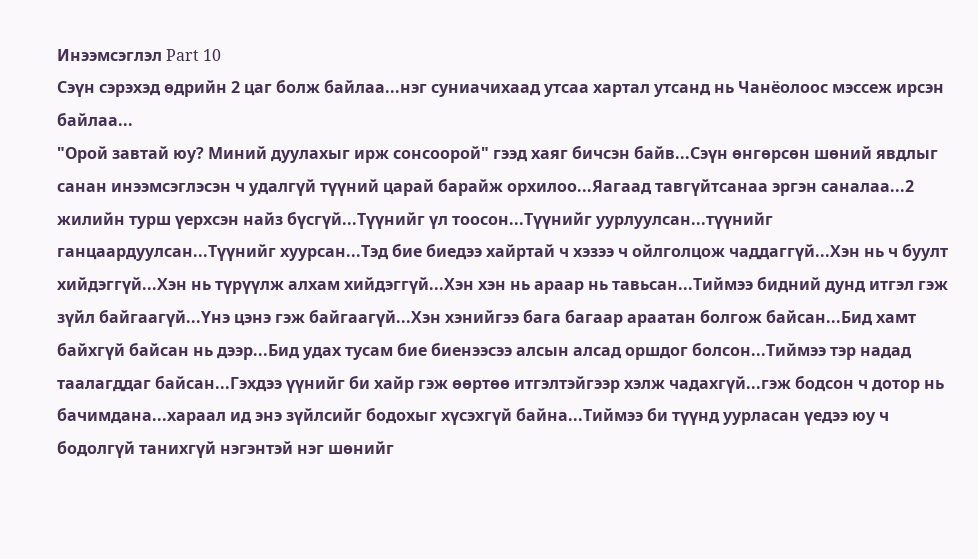Инээмсэглэл Part 10
Сэүн сэрэхэд өдрийн 2 цаг болж байлаа...нэг суниачихаад утсаа хартал утсанд нь Чанёолоос мэссеж ирсэн байлаа...
"Орой завтай юу? Миний дуулахыг ирж сонсоорой" гээд хаяг бичсэн байв...Сэүн өнгөрсөн шөний явдлыг санан инээмсэглэсэн ч удалгүй түүний царай барайж орхилоо...Яагаад тавгүйтсанаа эргэн саналаа...2 жилийн турш үерхсэн найз бүсгүй...Түүнийг үл тоосон...Түүнийг уурлуулсан...түүнийг ганцаардуулсан...Түүнийг хуурсан...Тэд бие биедээ хайртай ч хэзээ ч ойлголцож чаддаггүй...Хэн нь ч буулт хийдэггүй...Хэн нь түрүүлж алхам хийдэггүй...Хэн хэн нь араар нь тавьсан...Тиймээ бидний дунд итгэл гэж зүйл байгаагүй...Үнэ цэнэ гэж байгаагүй...Хэн хэнийгээ бага багаар араатан болгож байсан...Бид хамт байхгүй байсан нь дээр...Бид удах тусам бие биенээсээ алсын алсад оршдог болсон...Тиймээ тэр надад таалагддаг байсан...Гэхдээ үүнийг би хайр гэж өөртөө итгэлтэйгээр хэлж чадахгүй...гэж бодсон ч дотор нь бачимдана...хараал ид энэ зүйлсийг бодохыг хүсэхгүй байна...Тиймээ би түүнд уурласан үедээ юу ч бодолгүй танихгүй нэгэнтэй нэг шөнийг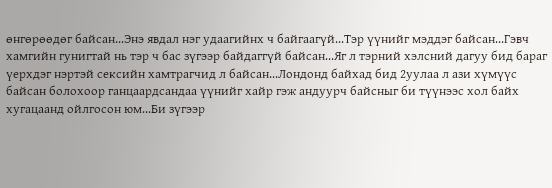өнгөрөөдөг байсан...Энэ явдал нэг удаагийнх ч байгаагүй...Тэр үүнийг мэддэг байсан...Гэвч хамгийн гунигтай нь тэр ч бас зүгээр байдаггүй байсан...Яг л тэрний хэлсний дагуу бид бараг үерхдэг нэртэй сексийн хамтрагчид л байсан...Лондонд байхад бид 2уулаа л ази хүмүүс байсан болохоор ганцаардсандаа үүнийг хайр гэж андуурч байсныг би түүнээс хол байх хугацаанд ойлгосон юм...Би зүгээр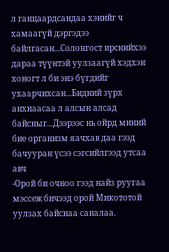л ганцаардсандаа хэнийг ч хамаагүй дэргэдээ байлгасан...Солонгост ирснийхээ дараа түүнтэй уулзаагүй хэдхэн хоногт л би энэ бүгдийг ухаарчихсан...Бидний зүрх анхнаасаа л алсын алсад байсныг...Дээрээс нь ойрд миний бие организм яачхав даа гээд бачууран үсээ сэгсийлгээд утсаа авч
-Орой би очноо гээд найз руугаа мэссеж бичээд орой Микототой уулзах байснаа саналаа.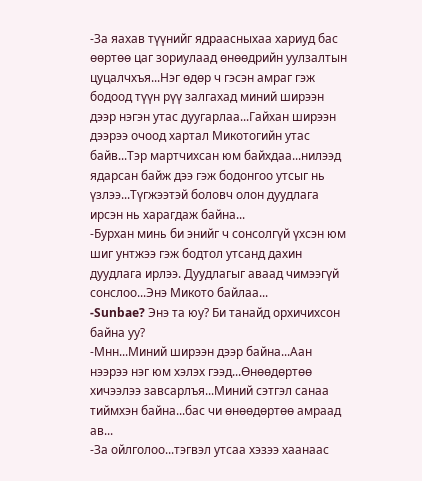-За яахав түүнийг ядраасныхаа хариуд бас өөртөө цаг зориулаад өнөөдрийн уулзалтын цуцалчхъя...Нэг өдөр ч гэсэн амраг гэж бодоод түүн рүү залгахад миний ширээн дээр нэгэн утас дуугарлаа...Гайхан ширээн дээрээ очоод хартал Микотогийн утас байв...Тэр мартчихсан юм байхдаа...нилээд ядарсан байж дээ гэж бодонгоо утсыг нь үзлээ...Түгжээтэй боловч олон дуудлага ирсэн нь харагдаж байна...
-Бурхан минь би энийг ч сонсолгүй үхсэн юм шиг унтжээ гэж бодтол утсанд дахин дуудлага ирлээ. Дуудлагыг аваад чимээгүй сонслоо...Энэ Микото байлаа...
-Sunbae? Энэ та юу? Би танайд орхичихсон байна уу?
-Мнн...Миний ширээн дээр байна...Аан нээрээ нэг юм хэлэх гээд...Өнөөдөртөө хичээлээ завсарлъя...Миний сэтгэл санаа тиймхэн байна...бас чи өнөөдөртөө амраад ав...
-За ойлголоо...тэгвэл утсаа хэзээ хаанаас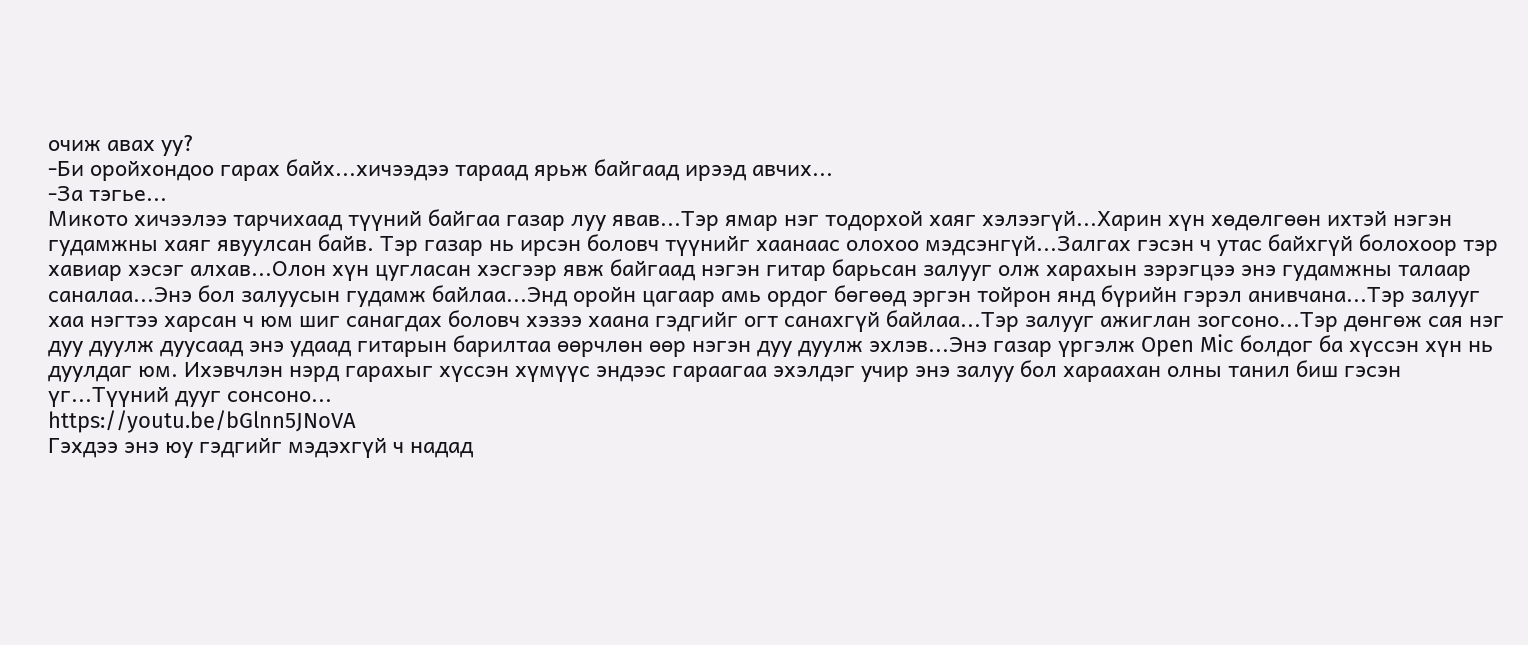очиж авах уу?
-Би оройхондоо гарах байх...хичээдээ тараад ярьж байгаад ирээд авчих...
-За тэгье...
Микото хичээлээ тарчихаад түүний байгаа газар луу явав...Тэр ямар нэг тодорхой хаяг хэлээгүй...Харин хүн хөдөлгөөн ихтэй нэгэн гудамжны хаяг явуулсан байв. Тэр газар нь ирсэн боловч түүнийг хаанаас олохоо мэдсэнгүй...Залгах гэсэн ч утас байхгүй болохоор тэр хавиар хэсэг алхав...Олон хүн цугласан хэсгээр явж байгаад нэгэн гитар барьсан залууг олж харахын зэрэгцээ энэ гудамжны талаар саналаа...Энэ бол залуусын гудамж байлаа...Энд оройн цагаар амь ордог бөгөөд эргэн тойрон янд бүрийн гэрэл анивчана...Тэр залууг хаа нэгтээ харсан ч юм шиг санагдах боловч хэзээ хаана гэдгийг огт санахгүй байлаа...Тэр залууг ажиглан зогсоно...Тэр дөнгөж сая нэг дуу дуулж дуусаад энэ удаад гитарын барилтаа өөрчлөн өөр нэгэн дуу дуулж эхлэв...Энэ газар үргэлж Open Mic болдог ба хүссэн хүн нь дуулдаг юм. Ихэвчлэн нэрд гарахыг хүссэн хүмүүс эндээс гараагаа эхэлдэг учир энэ залуу бол хараахан олны танил биш гэсэн үг...Түүний дууг сонсоно...
https://youtu.be/bGlnn5JNoVA
Гэхдээ энэ юу гэдгийг мэдэхгүй ч надад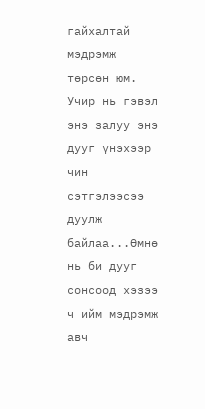гайхалтай мэдрэмж төрсөн юм. Учир нь гэвэл энэ залуу энэ дууг үнэхээр чин сэтгэлээсээ дуулж байлаа...Өмнө нь би дууг сонсоод хэзээ ч ийм мэдрэмж авч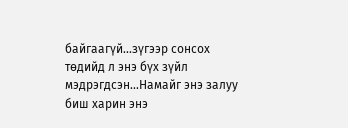байгаагүй...зүгээр сонсох төдийд л энэ бүх зүйл мэдрэгдсэн...Намайг энэ залуу биш харин энэ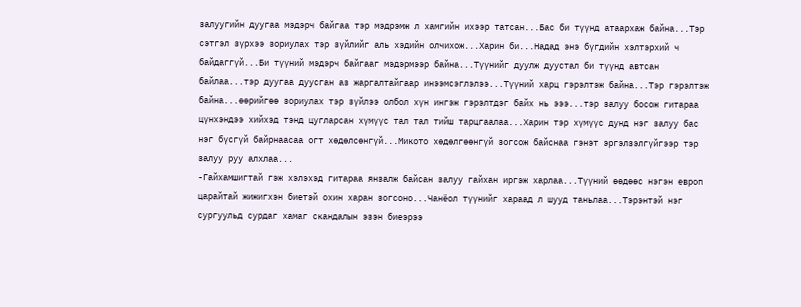залуугийн дуугаа мэдэрч байгаа тэр мэдрэмж л хамгийн ихээр татсан...Бас би түүнд атаархаж байна...Тэр сэтгэл зүрхээ зориулах тэр зүйлийг аль хэдийн олчихож...Харин би...Надад энэ бүгдийн хэлтэрхий ч байдаггүй...Би түүний мэдэрч байгааг мэдэрмээр байна...Түүнийг дуулж дуустал би түүнд автсан байлаа...тэр дуугаа дуусган аз жаргалтайгаар инээмсэглэлээ...Түүний харц гэрэлтэж байна...Тэр гэрэлтэж байна...өөрийгөө зориулах тэр зүйлээ олбол хүн ингэж гэрэлтдэг байх нь эээ...тэр залуу босож гитараа цүнхэндээ хийхэд тэнд цугларсан хүмүүс тал тал тийш тарцгаалаа...Харин тэр хүмүүс дунд нэг залуу бас нэг бүсгүй байрнаасаа огт хөдөлсөнгүй...Микото хөдөлгөөнгүй зогсож байснаа гэнэт эргэлзэлгүйгээр тэр залуу руу алхлаа...
-Гайхамшигтай гэж хэлэхэд гитараа янзалж байсан залуу гайхан иргэж харлаа...Түүний өөдөөс нэгэн европ царайтай жижигхэн биетэй охин харан зогсоно...Чанёол түүнийг хараад л шууд таньлаа...Тэрэнтэй нэг сургуульд сурдаг хамаг скандалын эзэн биеэрээ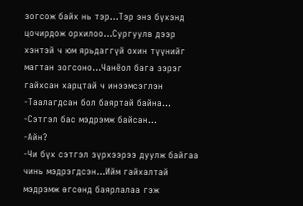зогсож байх нь тэр...Тэр энэ бүхэнд цочирдож орхилоо...Сургуулв дээр хэнтэй ч юм ярьдаггүй охин түүнийг магтан зогсоно...Чанёол бага зэрэг гайхсан харцтай ч инээмсэглэн
-Таалагдсан бол баяртай байна...
-Сэтгэл бас мэдрэмж байсан...
-Айн?
-Чи бүх сэтгэл зүрхээрээ дуулж байгаа чинь мэдрэгдсэн...Ийм гайхалтай мэдрэмж өгсөнд баярлалаа гэж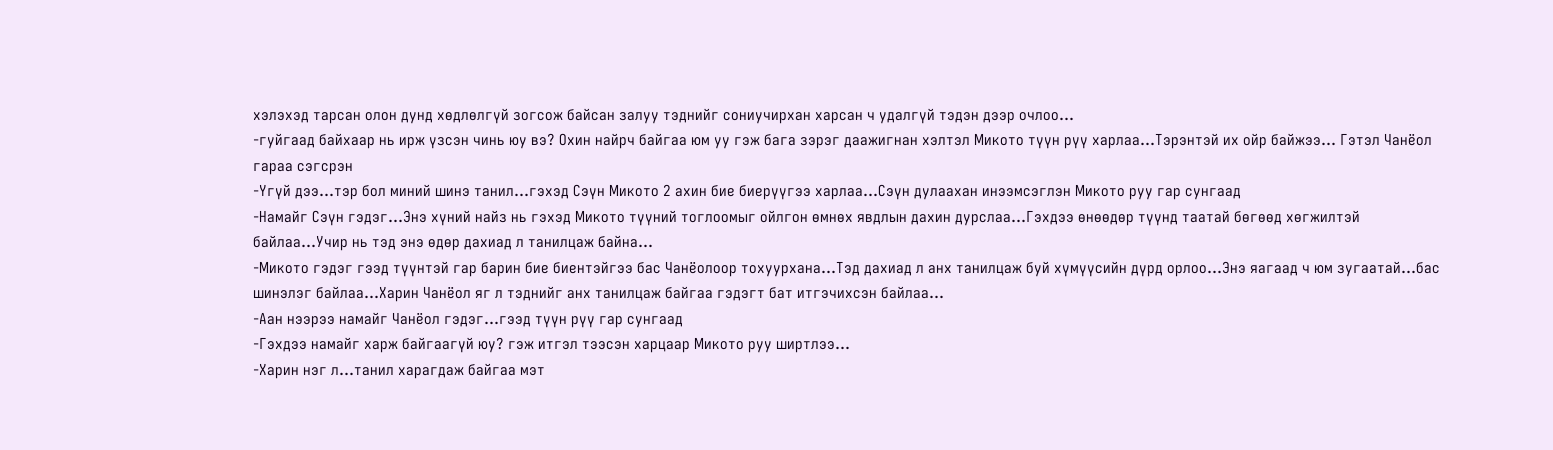хэлэхэд тарсан олон дунд хөдлөлгүй зогсож байсан залуу тэднийг сониучирхан харсан ч удалгүй тэдэн дээр очлоо...
-гуйгаад байхаар нь ирж үзсэн чинь юу вэ? Охин найрч байгаа юм уу гэж бага зэрэг даажигнан хэлтэл Микото түүн рүү харлаа...Тэрэнтэй их ойр байжээ... Гэтэл Чанёол гараа сэгсрэн
-Үгүй дээ...тэр бол миний шинэ танил...гэхэд Сэүн Микото 2 ахин бие биерүүгээ харлаа...Сэүн дулаахан инээмсэглэн Микото руу гар сунгаад
-Намайг Сэүн гэдэг...Энэ хүний найз нь гэхэд Микото түүний тоглоомыг ойлгон өмнөх явдлын дахин дурслаа...Гэхдээ өнөөдөр түүнд таатай бөгөөд хөгжилтэй байлаа...Учир нь тэд энэ өдөр дахиад л танилцаж байна...
-Микото гэдэг гээд түүнтэй гар барин бие биентэйгээ бас Чанёолоор тохуурхана...Тэд дахиад л анх танилцаж буй хүмүүсийн дүрд орлоо...Энэ яагаад ч юм зугаатай...бас шинэлэг байлаа...Харин Чанёол яг л тэднийг анх танилцаж байгаа гэдэгт бат итгэчихсэн байлаа...
-Аан нээрээ намайг Чанёол гэдэг...гээд түүн рүү гар сунгаад
-Гэхдээ намайг харж байгаагүй юу? гэж итгэл тээсэн харцаар Микото руу ширтлээ...
-Харин нэг л...танил харагдаж байгаа мэт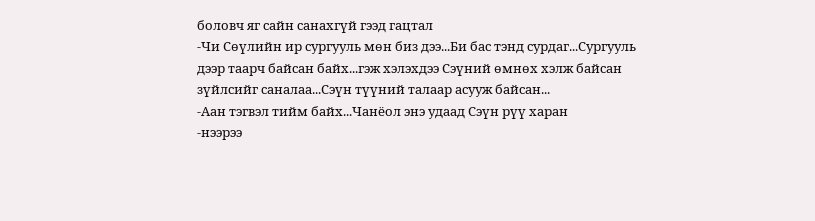боловч яг сайн санахгүй гээд гацтал
-Чи Сөүлийн ир сургууль мөн биз дээ...Би бас тэнд сурдаг...Сургууль дээр таарч байсан байх...гэж хэлэхдээ Сэүний өмнөх хэлж байсан зүйлсийг саналаа...Сэүн түүний талаар асууж байсан...
-Аан тэгвэл тийм байх...Чанёол энэ удаад Сэүн рүү харан
-нээрээ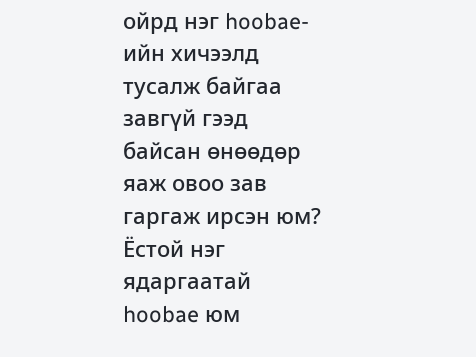ойрд нэг hoobae-ийн хичээлд тусалж байгаа завгүй гээд байсан өнөөдөр яаж овоо зав гаргаж ирсэн юм? Ёстой нэг ядаргаатай hoobae юм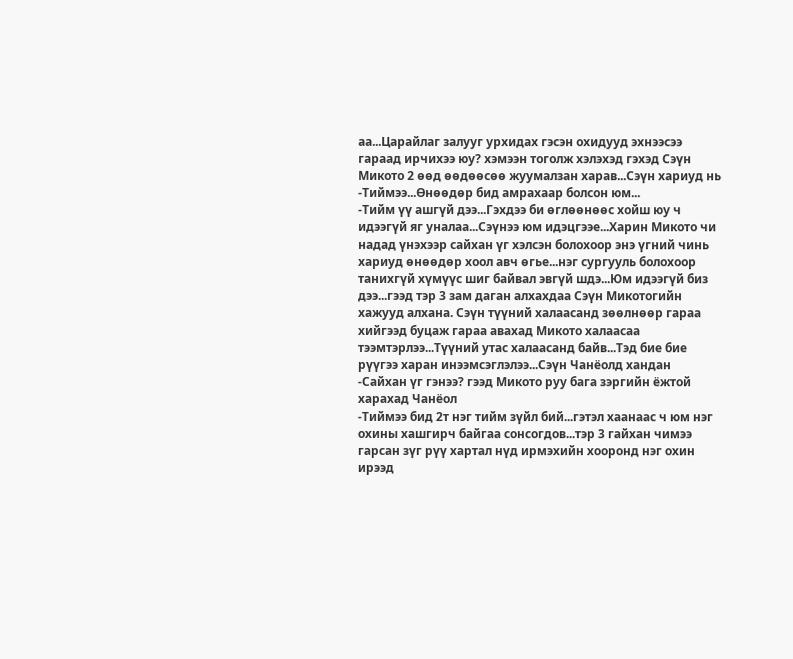аа...Царайлаг залууг урхидах гэсэн охидууд эхнээсээ гараад ирчихээ юу? хэмээн тоголж хэлэхэд гэхэд Сэүн Микото 2 өөд өөдөөсөө жуумалзан харав...Сэүн хариуд нь
-Тиймээ...Өнөөдөр бид амрахаар болсон юм...
-Тийм үү ашгүй дээ...Гэхдээ би өглөөнөөс хойш юу ч идээгүй яг уналаа...Сэүнээ юм идэцгээе...Харин Микото чи надад үнэхээр сайхан үг хэлсэн болохоор энэ үгний чинь хариуд өнөөдөр хоол авч өгье...нэг сургууль болохоор танихгүй хүмүүс шиг байвал эвгүй шдэ...Юм идээгүй биз дээ...гээд тэр 3 зам даган алхахдаа Сэүн Микотогийн хажууд алхана. Сэүн түүний халаасанд зөөлнөөр гараа хийгээд буцаж гараа авахад Микото халаасаа тээмтэрлээ...Түүний утас халаасанд байв...Тэд бие бие рүүгээ харан инээмсэглэлээ...Сэүн Чанёолд хандан
-Сайхан үг гэнээ? гээд Микото руу бага зэргийн ёжтой харахад Чанёол
-Тиймээ бид 2т нэг тийм зүйл бий...гэтэл хаанаас ч юм нэг охины хашгирч байгаа сонсогдов...тэр 3 гайхан чимээ гарсан зүг рүү хартал нүд ирмэхийн хооронд нэг охин ирээд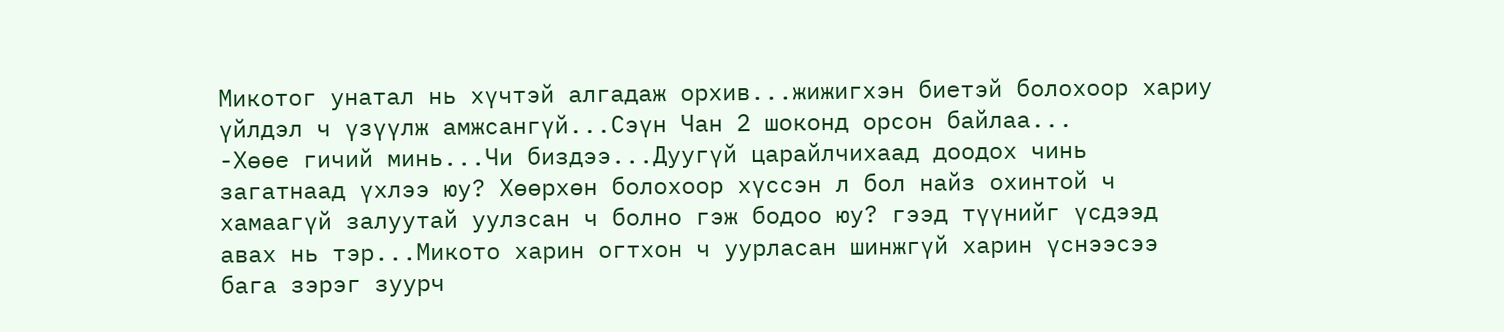Микотог унатал нь хүчтэй алгадаж орхив...жижигхэн биетэй болохоор хариу үйлдэл ч үзүүлж амжсангүй...Сэүн Чан 2 шоконд орсон байлаа...
-Хөөе гичий минь...Чи биздээ...Дуугүй царайлчихаад доодох чинь загатнаад үхлээ юу? Хөөрхөн болохоор хүссэн л бол найз охинтой ч хамаагүй залуутай уулзсан ч болно гэж бодоо юу? гээд түүнийг үсдээд авах нь тэр...Микото харин огтхон ч уурласан шинжгүй харин үснээсээ бага зэрэг зуурч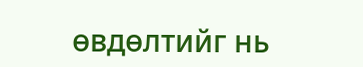өвдөлтийг нь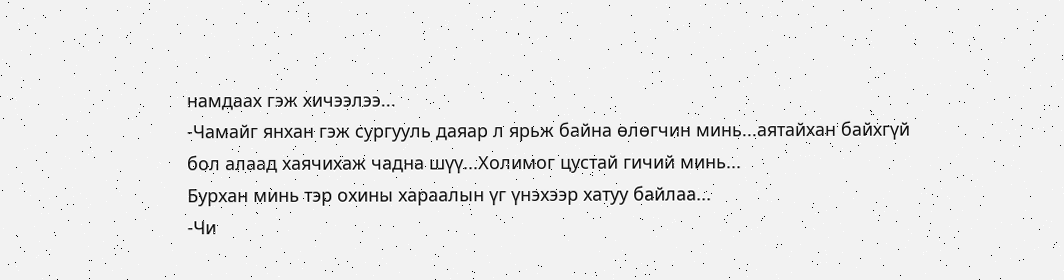намдаах гэж хичээлээ...
-Чамайг янхан гэж сургууль даяар л ярьж байна өлөгчин минь...аятайхан байхгүй бол алаад хаячихаж чадна шүү...Холимог цустай гичий минь...
Бурхан минь тэр охины хараалын үг үнэхээр хатуу байлаа...
-Чи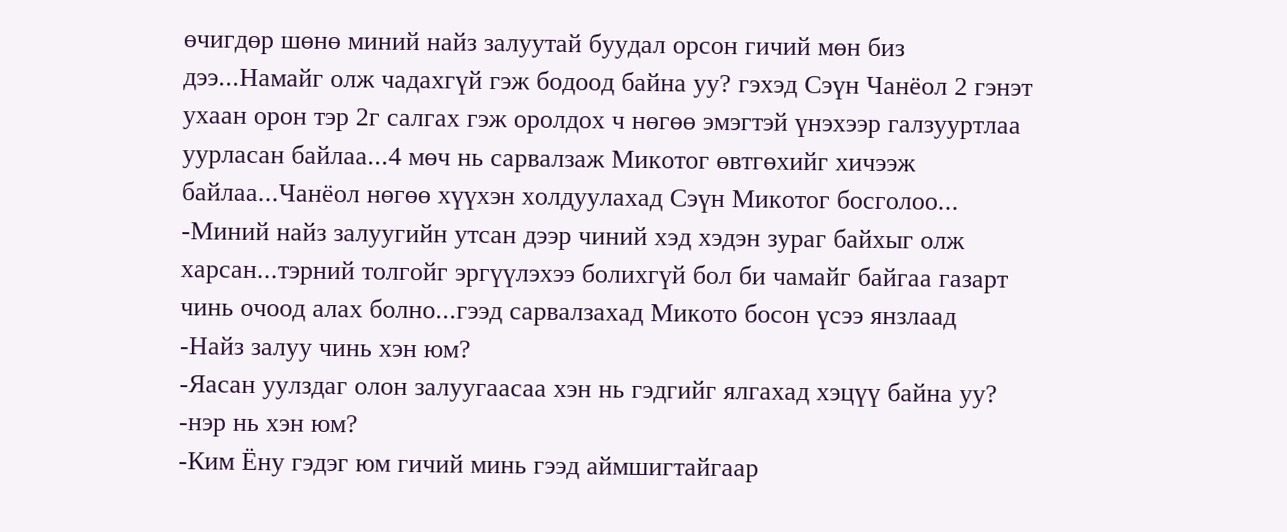өчигдөр шөнө миний найз залуутай буудал орсон гичий мөн биз дээ...Намайг олж чадахгүй гэж бодоод байна уу? гэхэд Сэүн Чанёол 2 гэнэт ухаан орон тэр 2г салгах гэж оролдох ч нөгөө эмэгтэй үнэхээр галзууртлаа уурласан байлаа...4 мөч нь сарвалзаж Микотог өвтгөхийг хичээж байлаа...Чанёол нөгөө хүүхэн холдуулахад Сэүн Микотог босголоо...
-Миний найз залуугийн утсан дээр чиний хэд хэдэн зураг байхыг олж харсан...тэрний толгойг эргүүлэхээ болихгүй бол би чамайг байгаа газарт чинь очоод алах болно...гээд сарвалзахад Микото босон үсээ янзлаад
-Найз залуу чинь хэн юм?
-Яасан уулздаг олон залуугаасаа хэн нь гэдгийг ялгахад хэцүү байна уу?
-нэр нь хэн юм?
-Ким Ёну гэдэг юм гичий минь гээд аймшигтайгаар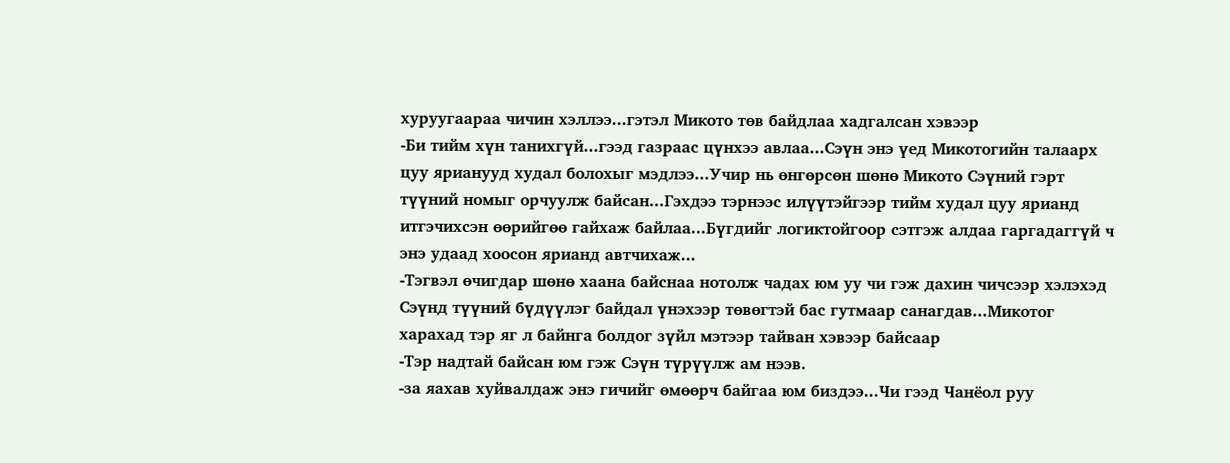хуруугаараа чичин хэллээ...гэтэл Микото төв байдлаа хадгалсан хэвээр
-Би тийм хүн танихгүй...гээд газраас цүнхээ авлаа...Сэүн энэ үед Микотогийн талаарх цуу ярианууд худал болохыг мэдлээ...Учир нь өнгөрсөн шөнө Микото Сэүний гэрт түүний номыг орчуулж байсан...Гэхдээ тэрнээс илүүтэйгээр тийм худал цуу ярианд итгэчихсэн өөрийгөө гайхаж байлаа...Бүгдийг логиктойгоор сэтгэж алдаа гаргадаггүй ч энэ удаад хоосон ярианд автчихаж...
-Тэгвэл өчигдар шөнө хаана байснаа нотолж чадах юм уу чи гэж дахин чичсээр хэлэхэд Сэүнд түүний бүдүүлэг байдал үнэхээр төвөгтэй бас гутмаар санагдав...Микотог харахад тэр яг л байнга болдог зүйл мэтээр тайван хэвээр байсаар
-Тэр надтай байсан юм гэж Сэүн түрүүлж ам нээв.
-за яахав хуйвалдаж энэ гичийг өмөөрч байгаа юм биздээ...Чи гээд Чанёол руу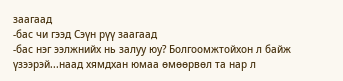заагаад
-бас чи гээд Сэүн рүү заагаад
-бас нэг ээлжнийх нь залуу юу? Болгоомжтойхон л байж үзээрэй...наад хямдхан юмаа өмөөрвөл та нар л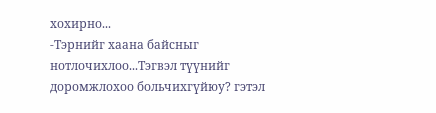хохирно...
-Тэрнийг хаана байсныг нотлочихлоо...Тэгвэл түүнийг доромжлохоо больчихгүйюу? гэтэл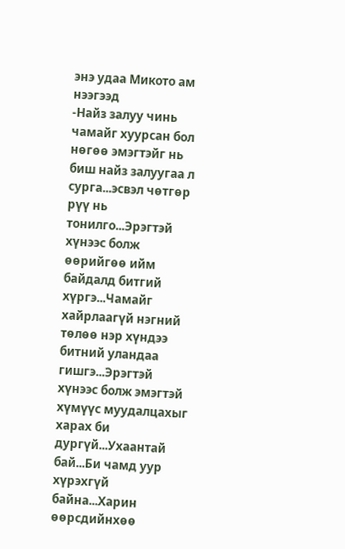энэ удаа Микото ам нээгээд
-Найз залуу чинь чамайг хуурсан бол нөгөө эмэгтэйг нь биш найз залуугаа л сурга...эсвэл чөтгөр рүү нь тонилго...Эрэгтэй хүнээс болж өөрийгөө ийм байдалд битгий хүргэ...Чамайг хайрлаагүй нэгний төлөө нэр хүндээ битний уландаа гишгэ...Эрэгтэй хүнээс болж эмэгтэй хүмүүс муудалцахыг харах би дургүй...Ухаантай бай...Би чамд уур хүрэхгүй байна...Харин өөрсдийнхөө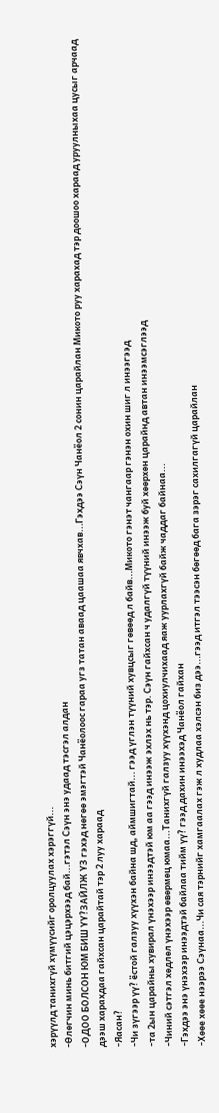хэрүүлд танихгүй хүмүүсийг оролцуулах хэрэггүй...
-Өлөгчин минь битгий цэцэрхээд бай...гэтэл Сэүн энэ удаад тэсгэл алдан
-ОДОО БОЛСОН ЮМ БИШ ҮҮ?ЗАЙЛЖ ҮЗ гэхэд нөгөө эмэгтэй Чанёолоос гараа угз татан аваад цаашаа явчхав...Гэхдээ Сэүн Чанёол 2 сонин царайлан Микото руу харахад тэр доошоо хараад уруулныхаа цусыг арчаад дээш харахдаа гайхсан царайтай тэр 2 луу хараад
-Яасан?
-Чи зүгээр үү? ёстой галзуу хүүхэн байна шд, аймшигтай... гээд үглэн түүний хувцсыг гөвөөд л байв...Микото гэнэт чангаар гэнэн охин шиг л инээгээд
-та 2ын царайны хувирал үнэхээр инээдтэй юм аа гээд инээж эхлэх нь тэр. Сэүн гайхсан ч удалгүй түүний инээж буй хөөрхөн царайнд автан инээмсэглээд
-Чиний сэтгэл хөдлөл үнэхээр өвөрмөц юмаа...Танихгүй галзуу хүүхэнд цохиулчихаад яаж уурлахгүй байж чаддаг байнаа...
-Гэхдээ энэ үнэхээр инээдтэй байлаа тийм үү? гээд дахин инээхэд Чанёол гайхан
-Хөөе хөөе нээрээ Сэүнаа...Чи сая тэрнийг хамгаалах гэж л худлаа хэлсэн биз дээ...гээд итгэл тээсэн бөгөөд бага зэрэг сахилгагүй царайлан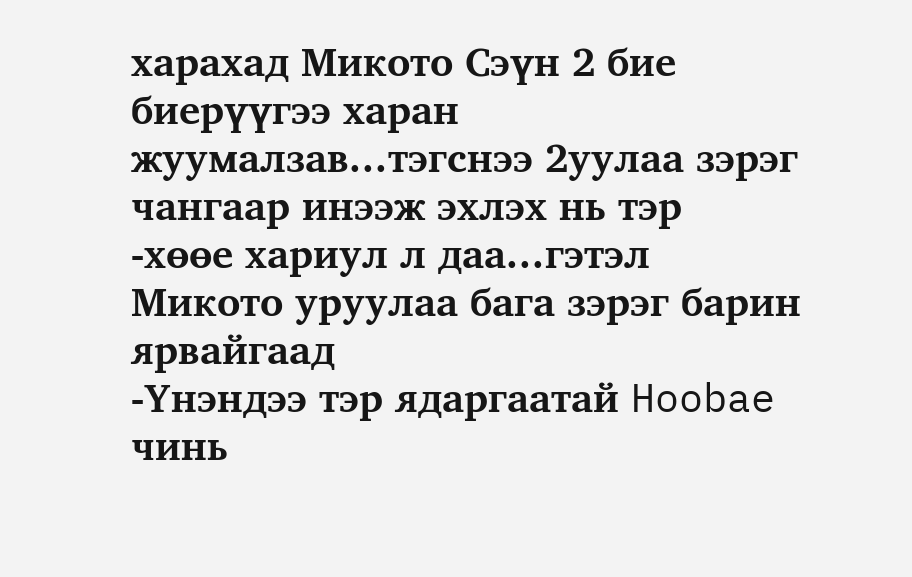харахад Микото Сэүн 2 бие биерүүгээ харан жуумалзав...тэгснээ 2уулаа зэрэг чангаар инээж эхлэх нь тэр
-хөөе хариул л даа...гэтэл Микото уруулаа бага зэрэг барин ярвайгаад
-Үнэндээ тэр ядаргаатай Hoobae чинь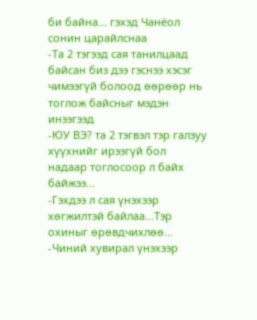би байна... гэхэд Чанёол сонин царайлснаа
-Та 2 тэгээд сая танилцаад байсан биз дээ гэснээ хэсэг чимээгүй болоод өөрөөр нь тоглож байсныг мэдэн инээгээд
-ЮУ ВЭ? та 2 тэгвэл тэр галзуу хүүхнийг ирээгүй бол надаар тоглосоор л байх байжээ...
-Гэхдээ л сая үнэхээр хөгжилтэй байлаа...Тэр охиныг өрөвдчихлөө...
-Чиний хувирал үнэхээр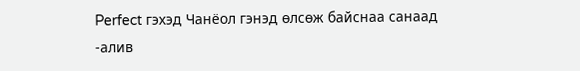Perfect гэхэд Чанёол гэнэд өлсөж байснаа санаад
-алив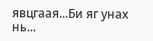явцгаая...Би яг унах нь...